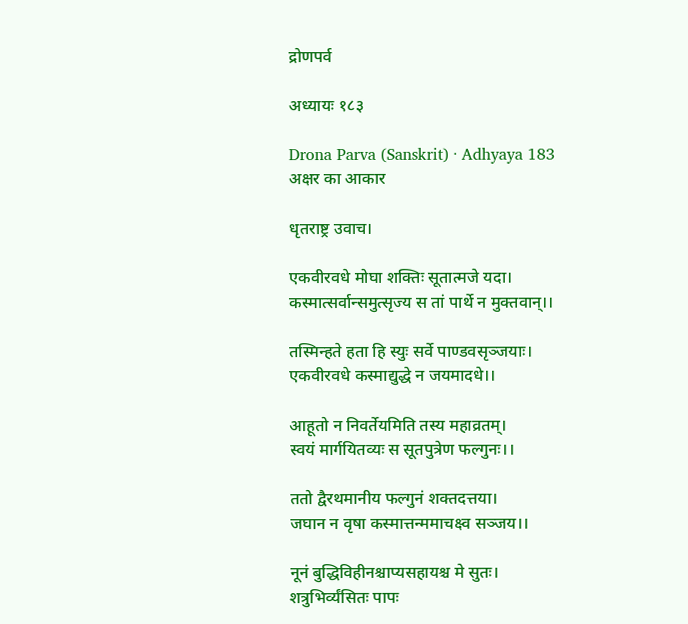द्रोणपर्व

अध्यायः १८३

Drona Parva (Sanskrit) · Adhyaya 183
अक्षर का आकार

धृतराष्ट्र उवाच।

एकवीरवधे मोघा शक्तिः सूतात्मजे यदा।
कस्मात्सर्वान्समुत्सृज्य स तां पार्थे न मुक्तवान्।।

तस्मिन्हते हता हि स्युः सर्वे पाण्डवसृञ्जयाः।
एकवीरवधे कस्माद्युद्धे न जयमादधे।।

आहूतो न निवर्तेयमिति तस्य महाव्रतम्।
स्वयं मार्गयितव्यः स सूतपुत्रेण फल्गुनः।।

ततो द्वैरथमानीय फल्गुनं शक्तदत्तया।
जघान न वृषा कस्मात्तन्ममाचक्ष्व सञ्जय।।

नूनं बुद्धिविहीनश्चाप्यसहायश्च मे सुतः।
शत्रुभिर्व्यंसितः पापः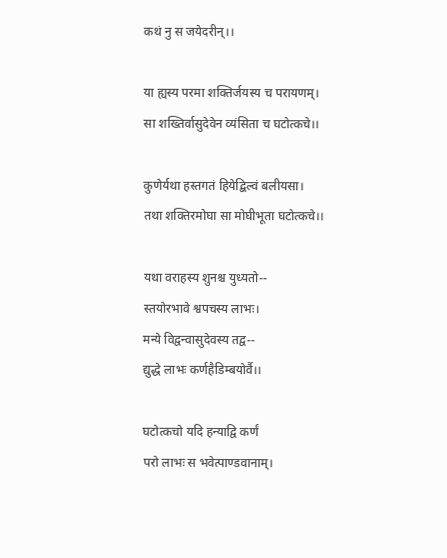कथं नु स जयेदरीन्।।

या ह्यस्य परमा शक्तिर्जयस्य च परायणम्।
सा शख्तिर्वासुदेवेन व्यंसिता च घटोत्कचे।।

कुणेर्यथा हस्तगतं हियेद्बिल्वं बलीयसा।
तथा शक्तिरमोघा सा मोघीभूता घटोत्कचे।।

यथा वराहस्य शुनश्च युध्यतो--
स्तयोरभावे श्वपचस्य लाभः।
मन्ये विद्वन्वासुदेवस्य तद्व--
द्युद्धे लाभः कर्णहैडिम्बयोर्वै।।

घटोत्कचो यदि हन्याद्वि कर्णं
परो लाभः स भवेत्पाण्डवानाम्।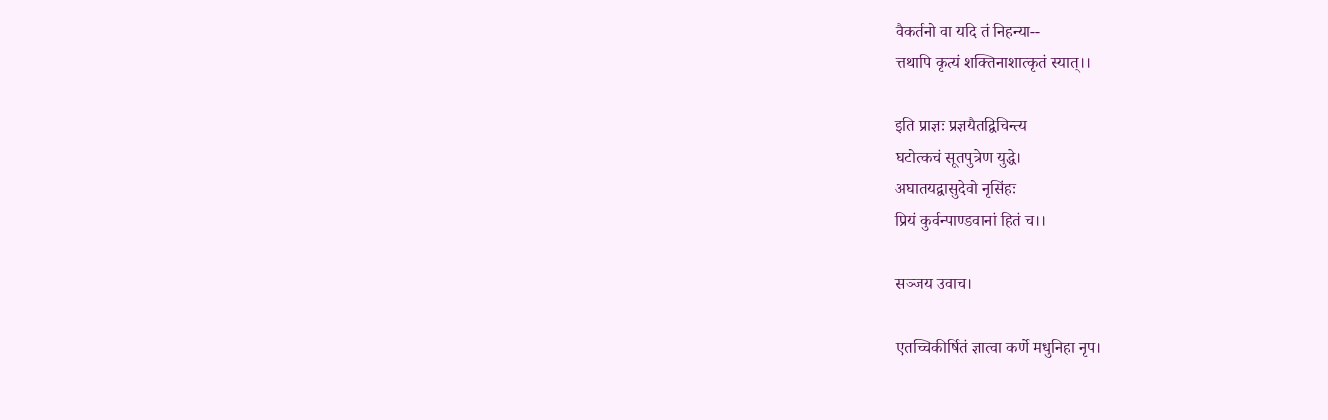वैकर्तनो वा यदि तं निहन्या--
त्तथापि कृत्यं शक्तिनाशात्कृतं स्यात्।।

इति प्राज्ञः प्रज्ञयैतद्विचिन्त्य
घटोत्कचं सूतपुत्रेण युद्धे।
अघातयद्वासुदेवो नृसिंहः
प्रियं कुर्वन्पाण्डवानां हितं च।।

सञ्जय उवाच।

एतच्चिकीर्षितं ज्ञात्वा कर्णे मधुनिहा नृप।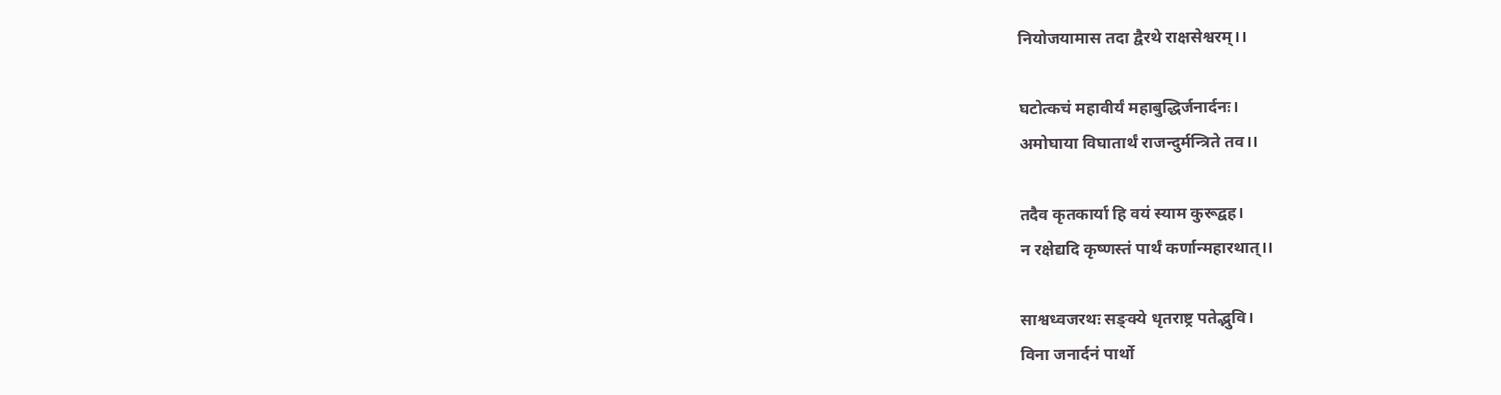नियोजयामास तदा द्वैरथे राक्षसेश्वरम्।।

घटोत्कचं महावीर्यं महाबुद्धिर्जनार्दनः।
अमोघाया विघातार्थं राजन्दुर्मन्त्रिते तव।।

तदैव कृतकार्या हि वयं स्याम कुरूद्वह।
न रक्षेद्यदि कृष्णस्तं पार्थं कर्णान्महारथात्।।

साश्वध्वजरथः सङ्क्ये धृतराष्ट्र पतेद्भुवि।
विना जनार्दनं पार्थो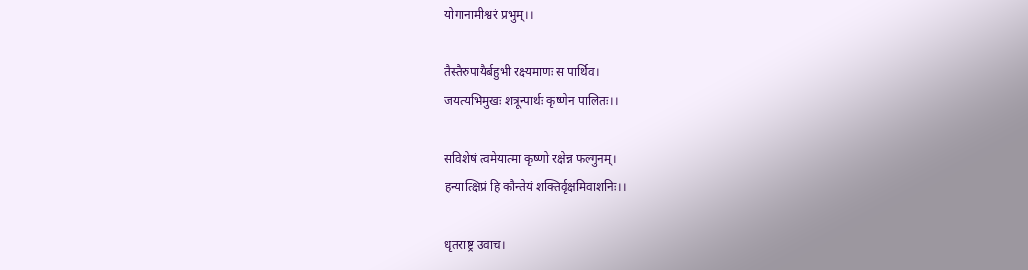योगानामीश्वरं प्रभुम्।।

तैस्तैरुपायैर्बहुभी रक्ष्यमाणः स पार्थिव।
जयत्यभिमुखः शत्रून्पार्थः कृष्णेन पालितः।।

सविशेषं त्वमेयात्मा कृष्णो रक्षेन्न फल्गुनम्।
हन्यात्क्षिप्रं हि कौन्तेयं शक्तिर्वृक्षमिवाशनिः।।

धृतराष्ट्र उवाच।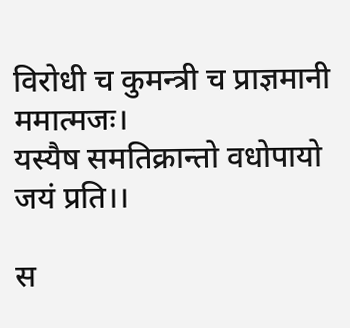विरोधी च कुमन्त्री च प्राज्ञमानी ममात्मजः।
यस्यैष समतिक्रान्तो वधोपायो जयं प्रति।।

स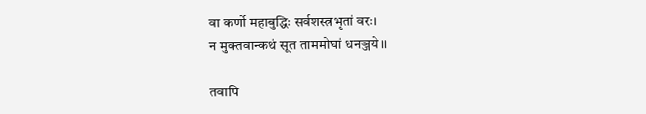वा कर्णो महाबुद्धिः सर्वशस्त्रभृतां वरः।
न मुक्तवान्कथं सूत ताममोघां धनञ्जये।।

तवापि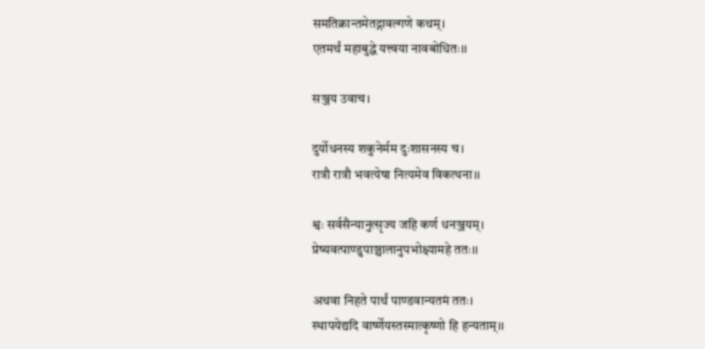समतिक्रान्तमेतद्गावल्गणे कथम्।
एतमर्थं महाबुद्धे यत्त्वया नावबोधितः।।

सञ्जय उवाच।

दुर्योधनस्य शकुनेर्मम दुःशासनस्य च।
रात्रौ रात्रौ भवत्येषा नित्यमेव विकत्थना।।

श्वः सर्वसैन्यानुत्सृज्य जहि कर्ण धनञ्जयम्।
प्रेष्यवत्पाण्डुपाञ्चालानुपभोक्ष्यामहे ततः।।

अथवा निहते पार्थं पाण्डवान्यतमं ततः।
स्थापयेद्यदि वार्ष्णेयस्तस्मात्कृष्णो हि हन्यताम्।।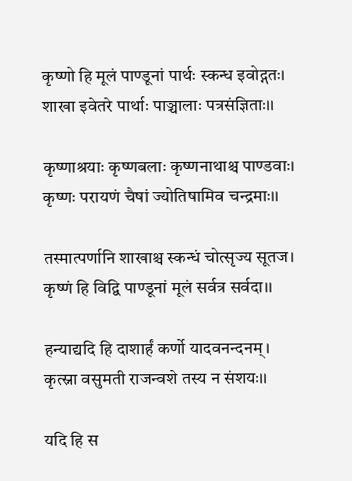कृष्णो हि मूलं पाण्डूनां पार्थः स्कन्ध इवोद्गतः।
शाखा इवेतरे पार्थाः पाञ्चालाः पत्रसंज्ञिताः।।

कृष्णाश्रयाः कृष्णबलाः कृष्णनाथाश्च पाण्डवाः।
कृष्णः परायणं चैषां ज्योतिषामिव चन्द्रमाः।।

तस्मात्पर्णानि शाखाश्च स्कन्धं चोत्सृज्य सूतज।
कृष्णं हि विद्वि पाण्डूनां मूलं सर्वत्र सर्वदा।।

हन्याद्यदि हि दाशार्हं कर्णो यादवनन्दनम्।
कृत्स्ना वसुमती राजन्वशे तस्य न संशयः।।

यदि हि स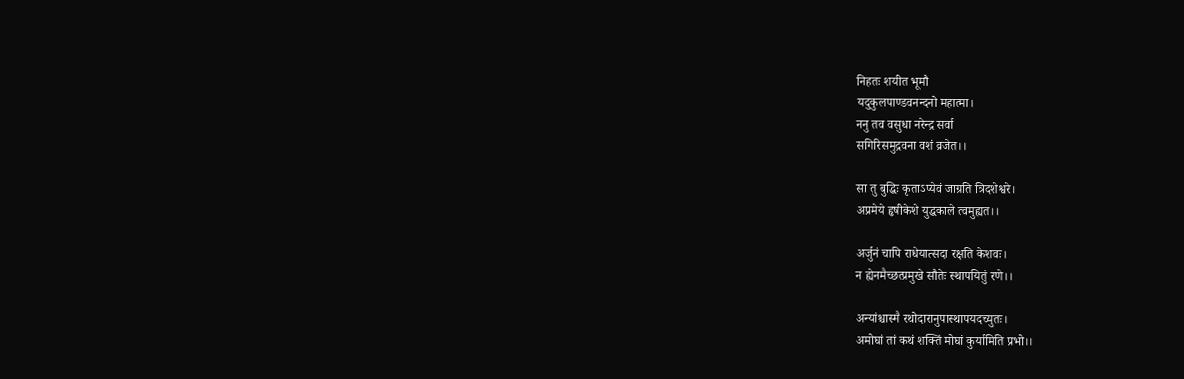निहतः शयीत भूमौ
यदुकुलपाण्डवनन्दनो महात्मा।
ननु तव वसुधा नरेन्द्र सर्वा
सगिरिसमुद्रवना वशं व्रजेत।।

सा तु बुद्धिः कृताऽप्येवं जाग्रति त्रिदशेश्वरे।
अप्रमेये हृषीकेशे युद्धकाले त्वमुह्यत।।

अर्जुनं चापि राधेयात्सदा रक्षति केशवः।
न ह्येनमैच्छत्प्रमुखे सौतेः स्थापयितुं रणे।।

अन्यांश्चास्मै रथोदारानुपास्थापयदच्युतः।
अमोघां तां कथं शक्तिं मोघां कुर्यामिति प्रभो।।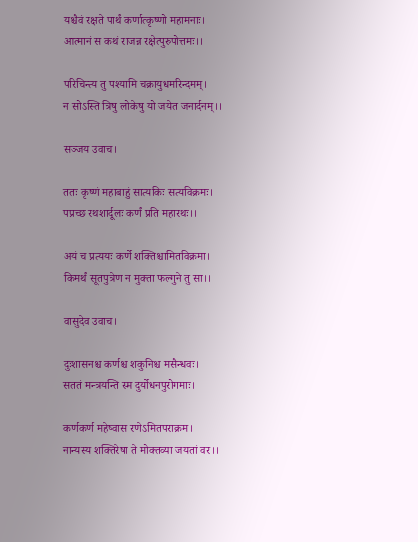यश्चैवं रक्षते पार्थं कर्णात्कृष्णो महामनाः।
आत्मानं स कथं राजन्न रक्षेत्पुरुपोत्तमः।।

परिचिन्त्य तु पश्यामि चक्रायुधमरिन्दमम्।
न सोऽस्ति त्रिषु लोकेषु यो जयेत जनार्दनम्।।

सञ्जय उवाच।

ततः कृष्णं महाबाहुं सात्यकिः सत्यविक्रमः।
पप्रच्छ रथशार्दूलः कर्णं प्रति महारथः।।

अयं च प्रत्ययः कर्णे शक्तिश्चामितविक्रमा।
किमर्थं सूतपुत्रेण न मुक्ता फल्गुने तु सा।।

वासुदेव उवाच।

दुःशासनश्च कर्णश्च शकुनिश्च मसैन्धवः।
सततं मन्त्रयन्ति स्म दुर्योधनपुरोगमाः।

कर्णकर्ण महेष्वास रणेऽमितपराक्रम।
नान्यस्य शक्तिरेषा ते मोक्तव्या जयतां वर।।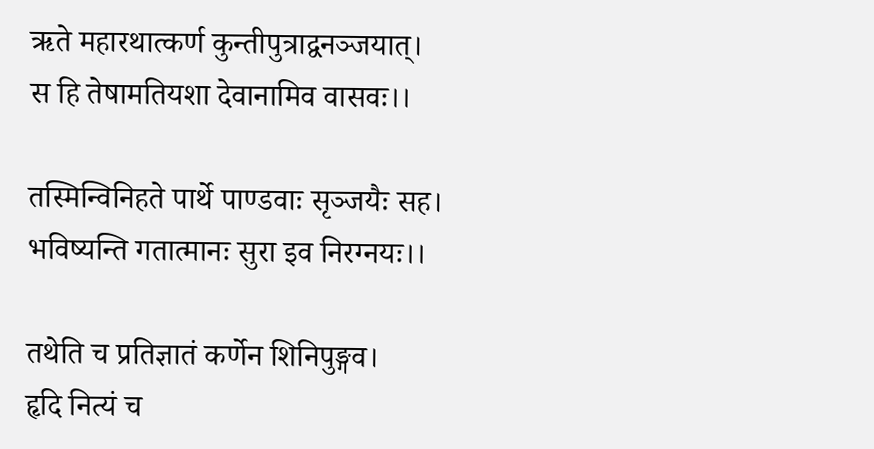ऋते महारथात्कर्ण कुन्तीपुत्राद्वनञ्जयात्।
स हि तेषामतियशा देवानामिव वासवः।।

तस्मिन्विनिहते पार्थे पाण्डवाः सृञ्जयैः सह।
भविष्यन्ति गतात्मानः सुरा इव निरग्नयः।।

तथेति च प्रतिज्ञातं कर्णेन शिनिपुङ्गव।
हृदि नित्यं च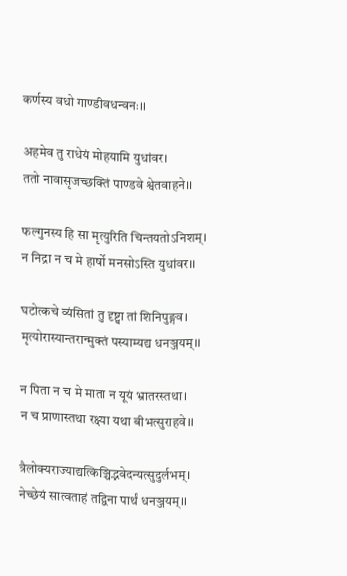कर्णस्य वधो गाण्डीवधन्वनः।।

अहमेव तु राधेयं मोहयामि युधांवर।
ततो नावासृजच्छक्तिं पाण्डवे श्वेतवाहने।।

फल्गुनस्य हि सा मृत्युरिति चिन्तयतोऽनिशम्।
न निद्रा न च मे हार्षो मनसोऽस्ति युधांवर।।

घटोत्कचे व्यंसितां तु दृष्ट्वा तां शिनिपुङ्गव।
मृत्योरास्यान्तरान्मुक्तं पस्याम्यद्य धनञ्जयम्।।

न पिता न च मे माता न यूयं भ्रातरस्तथा।
न च प्राणास्तथा रक्ष्या यथा बीभत्सुराहवे।।

त्रैलोक्यराज्याद्यत्किञ्चिद्भवेदन्यत्सुदुर्लभम्।
नेच्छेयं सात्वताहं तद्विना पार्थं धनञ्जयम्।।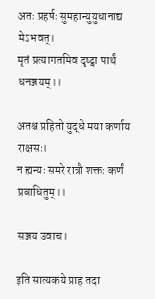अतः प्रहर्षः सुमहान्युयुधानाद्य मेऽभवत्।
मृतं प्रत्यागतमिव दृष्ट्वा पार्थं धनञ्जयम्।।

अतश्च प्रहितो युद्धे मया कर्णाय राक्षसः।
न ह्यन्यः समरे रात्रौ शक्तः कर्णं प्रबाधितुम्।।

सञ्जय उवाच।

इति सात्यकये प्राह तदा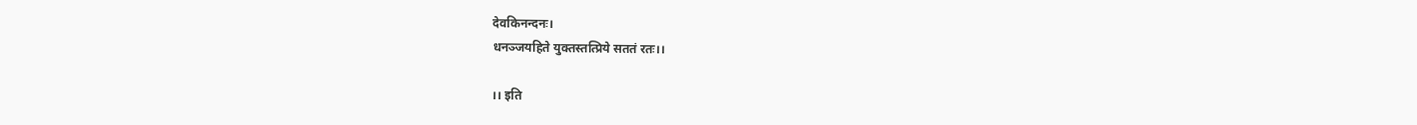देवकिनन्दनः।
धनञ्जयहिते युक्तस्तत्प्रिये सततं रतः।।

।। इति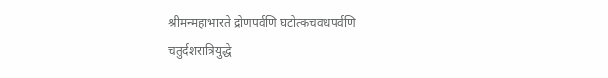श्रीमन्महाभारते द्रोणपर्वणि घटोत्कचवधपर्वणि
चतुर्दशरात्रियुद्धे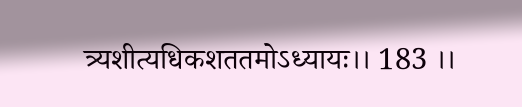त्र्यशीत्यधिकशततमोऽध्यायः।। 183 ।।